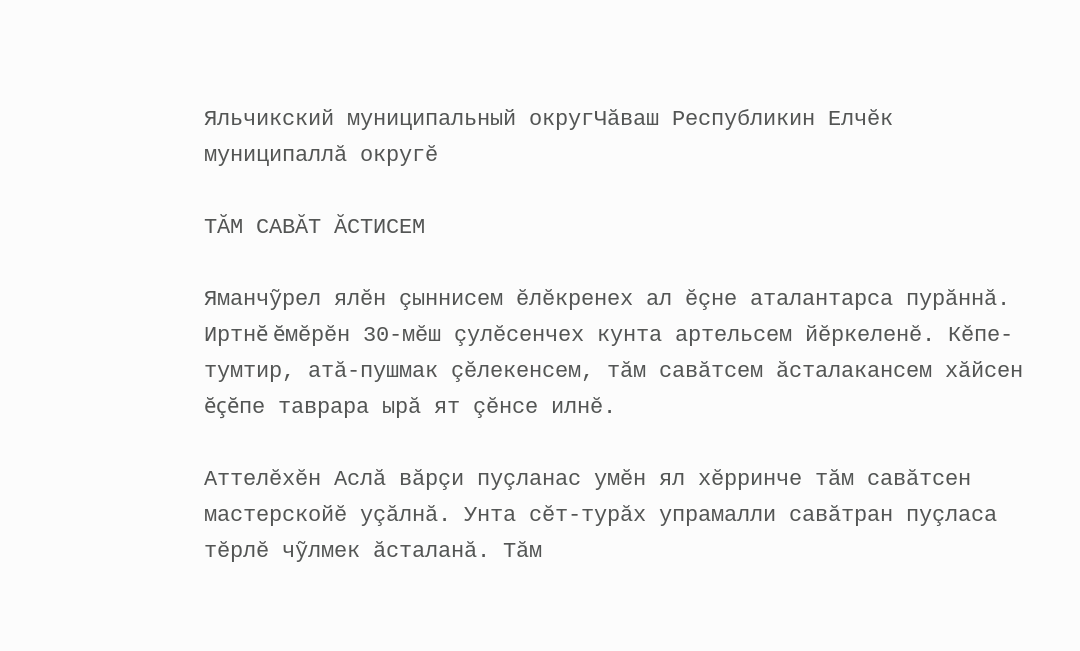Яльчикский муниципальный округЧăваш Республикин Елчĕк муниципаллă округĕ

ТĂМ САВĂТ ĂСТИСЕМ

Яманчỹрел ялĕн çыннисем ĕлĕкренех ал ĕçне аталантарса пурăннă. Иртнĕ ĕмĕрĕн 30-мĕш çулĕсенчех кунта артельсем йĕркеленĕ. Кĕпе-тумтир, атă-пушмак çĕлекенсем, тăм савăтсем ăсталакансем хăйсен ĕçĕпе таврара ырă ят çĕнсе илнĕ.

Аттелĕхĕн Аслă вăрçи пуçланас умĕн ял хĕрринче тăм савăтсен мастерскойĕ уçăлнă. Унта сĕт-турăх упрамалли савăтран пуçласа тĕрлĕ чỹлмек ăсталанă. Тăм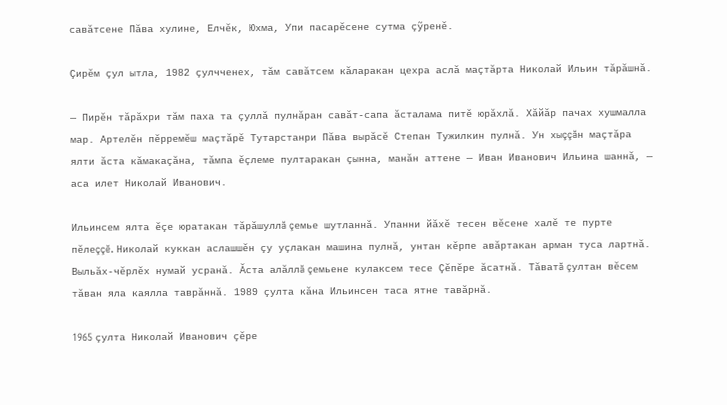савăтсене Пăва хулине, Елчĕк, Юхма, Упи пасарĕсене сутма çỹренĕ.

Çирĕм çул ытла, 1982 çулчченех, тăм савăтсем кăларакан цехра аслă маçтăрта Николай Ильин тăрăшнă.

— Пирĕн тăрăхри тăм паха та çуллă пулнăран савăт-сапа ăсталама питĕ юрăхлă. Хăйăр пачах хушмалла мар. Артелĕн пĕрремĕш маçтăрĕ Тутарстанри Пăва вырăсĕ Степан Тужилкин пулнă. Ун хыççăн маçтăра ялти ăста кăмакаçăна, тăмпа ĕçлеме пултаракан çынна, манăн аттене — Иван Иванович Ильина шаннă, — аса илет Николай Иванович.

Ильинсем ялта ĕçе юратакан тăрăшуллă çемье шутланнă. Упанни йăхĕ тесен вĕсене халĕ те пурте пĕлеççĕ. Николай куккан аслашшĕн çу уçлакан машина пулнă, унтан кĕрпе авăртакан арман туса лартнă. Выльăх-чĕрлĕх нумай усранă. Ăста алăллă çемьене кулаксем тесе Çĕпĕре ăсатнă. Тăватă çултан вĕсем тăван яла каялла таврăннă. 1989 çулта кăна Ильинсен таса ятне тавăрнă.

1965 çулта Николай Иванович çĕре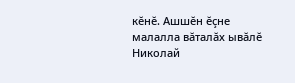кĕнĕ. Ашшĕн ĕçне малалла вăталăх ывăлĕ Николай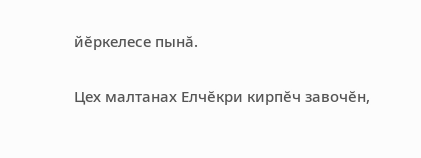йĕркелесе пынă.

Цех малтанах Елчĕкри кирпĕч завочĕн,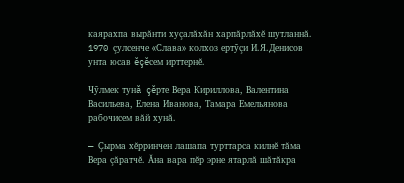каярахпа вырăнти хуçалăхăн харпăрлăхĕ шутланнă. 1970 çулсенче «Слава» колхоз ертỹçи И.Я.Денисов унта юсав ĕçĕсем ирттернĕ.

Чỹлмек тунă çĕрте Вера Кириллова, Валентина Васильева, Елена Иванова, Тамара Емельянова рабочисем вăй хунă.

— Çырма хĕрринчен лашапа турттарса килнĕ тăма Вера çăратчĕ. Ăна вара пĕр эрне ятарлă шăтăкра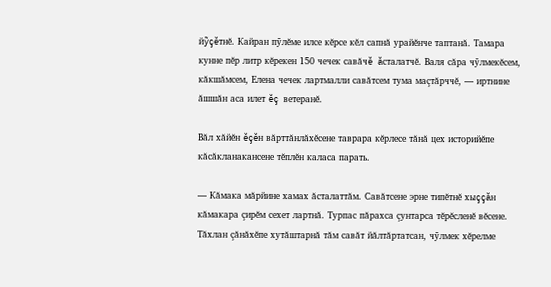йỹçĕтнĕ. Кайран пỹлĕме илсе кĕрсе кĕл сапнă урайĕнче таптанă. Тамара кунне пĕр литр кĕрекен 150 чечек савăчĕ ăсталатчĕ. Валя сăра чỹлмекĕсем, кăкшăмсем, Елена чечек лартмалли савăтсем тума маçтăрччĕ, — иртнине ăшшăн аса илет ĕç ветеранĕ.

Вăл хăйĕн ĕçĕн вăрттăнлăхĕсене таврара кĕрлесе тăнă цех историйĕпе кăсăкланакансене тĕплĕн каласа парать.

— Кăмака мăрйине хамах ăсталаттăм. Савăтсене эрне типĕтнĕ хыççăн кăмакара çирĕм сехет лартнă. Турпас пăрахса çунтарса тĕрĕсленĕ вĕсене. Тăхлан çăнăхĕпе хутăштарнă тăм савăт йăлтăртатсан, чỹлмек хĕрелме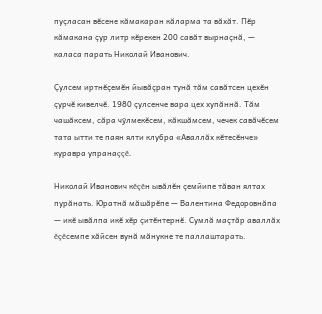пуçласан вĕсене кăмакаран кăларма та вăхăт. Пĕр кăмакана çур литр кĕрекен 200 савăт вырнаçнă, — каласа парать Николай Иванович.

Çулсем иртнĕçемĕн йывăçран тунă тăм савăтсен цехĕн çурчĕ кивелчĕ. 1980 çулсенче вара цех хупăннă. Тăм чашăксем, сăра чỹлмекĕсем, кăкшăмсем, чечек савăчĕсем тата ытти те паян ялти клубра «Аваллăх кĕтесĕнче» куравра упранаççĕ.

Николай Иванович кĕçĕн ывăлĕн çемйипе тăван ялтах пурăнать. Юратнă мăшăрĕпе — Валентина Федоровнăпа — икĕ ывăлпа икĕ хĕр çитĕнтернĕ. Сумлă маçтăр аваллăх ĕçĕсемпе хăйсен вунă мăнукне те паллаштарать.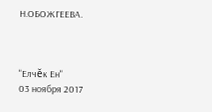Н.ОБОЖГЕЕВА.



"Елчĕк Ен"
03 ноября 2017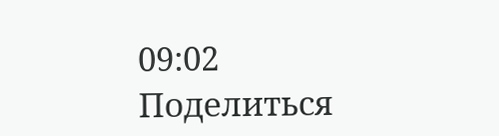09:02
Поделиться